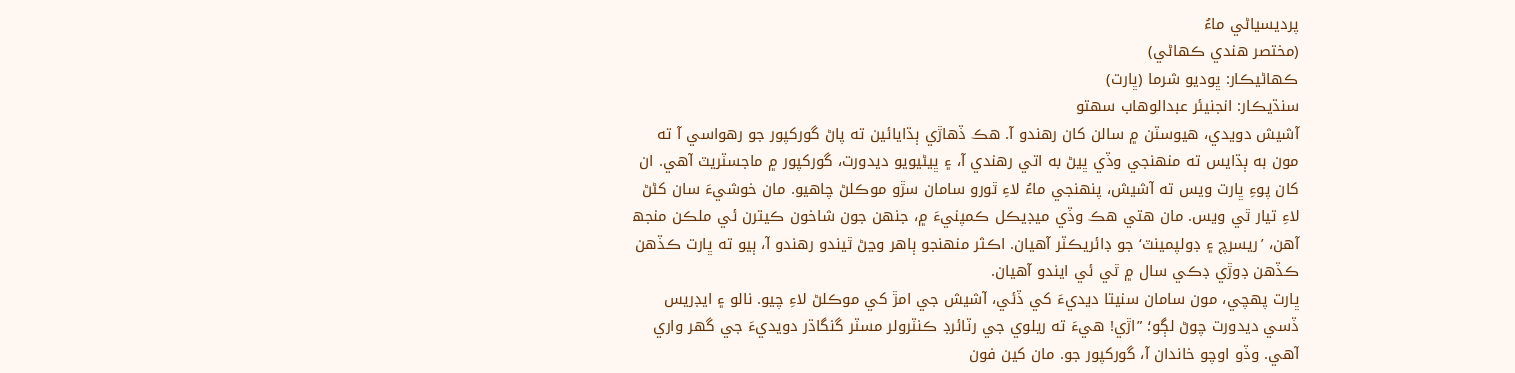پرديسياڻي ماءُ
(مختصر ھندي ڪھاڻي)
ڪھاڻيڪار: ڀوديو شرما (ڀارت)
سنڌيڪار: انجنيئر عبدالوھاب سھتو
آشيش دويدي، ھيوسٽن ۾ سالن کان رھندو آ. ھڪ ڏھاڙي ٻڌايائين ته پاڻ گورکپور جو رھواسي آ ته مون به ٻڌايس ته منھنجي وڏي ڀيڻ به اتي رھندي آ، ۽ ڀيڻيويو ديدورت، گورکپور ۾ ماجسٽريٽ آھي. ان کان پوءِ ڀارت ويس ته آشيش، پنھنجي ماءُ لاءِ ٿورو سامان سڙو موڪلڻ چاھيو. مان خوشيءَ سان کڻڻ لاءِ تيار ٿي ويس. مان ھتي ھڪ وڏي ميڊيڪل ڪمپنيءَ ۾، جنھن جون شاخون ڪيترن ئي ملڪن منجھ آھن، ’ريسرچ ۽ ڊولپمينٽ‘ جو ڊائريڪٽر آھيان. اڪثر منھنجو ٻاھر وڃڻ ٿيندو رھندو آ، ٻيو ته ڀارت ڪڏھن ڪڏھن ڊوڙي ڊڪي سال ۾ ٿي ئي ايندو آھيان.
ڀارت پھچي، مون سامان سنيتا ديديءَ کي ڏئي، آشيش جي امڙ کي موڪلڻ لاءِ چيو. نالو ۽ ايڊريس ڏسي ديدورت چوڻ لڳو؛ ”اڙي! ھيءَ ته ريلوي جي رٽائرڊ ڪنٽرولر مسٽر گنگاڌر دويديءَ جي گھر واري آھي. وڏو اوچو خاندان آ، گورکپور جو. مان کين فون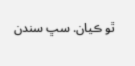ٿو ڪيان. سڀ سندن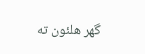گھر ھلئون ته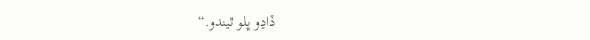ڏاڍو ڀلو ٿيندو.“